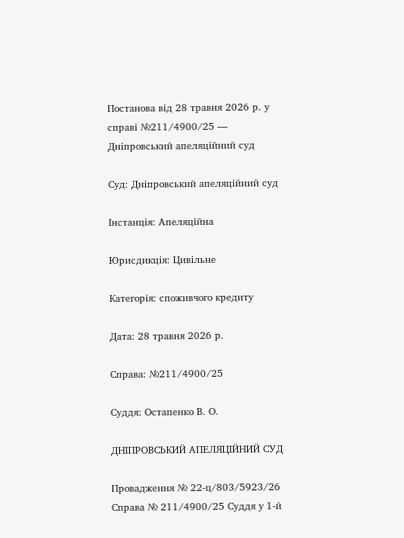Постанова від 28 травня 2026 р. у справі №211/4900/25 — Дніпровський апеляційний суд

Суд: Дніпровський апеляційний суд

Інстанція: Апеляційна

Юрисдикція: Цивільне

Категорія: споживчого кредиту

Дата: 28 травня 2026 р.

Справа: №211/4900/25

Суддя: Остапенко В. О.

ДНІПРОВСЬКИЙ АПЕЛЯЦІЙНИЙ СУД

Провадження № 22-ц/803/5923/26 Справа № 211/4900/25 Суддя у 1-й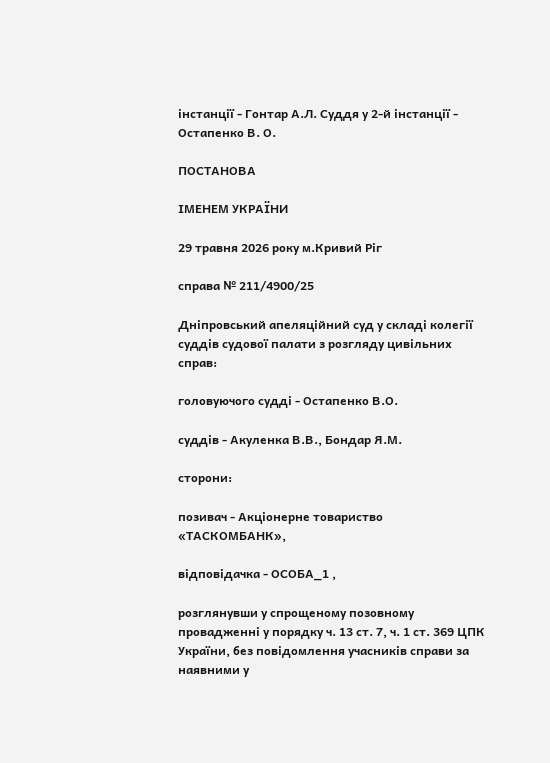інстанції - Гонтар А.Л. Суддя у 2-й інстанції - Остапенко В. О.

ПОСТАНОВА

ІМЕНЕМ УКРАЇНИ

29 травня 2026 року м.Кривий Ріг

справа № 211/4900/25

Дніпровський апеляційний суд у складі колегії суддів судової палати з розгляду цивільних справ:

головуючого судді - Остапенко В.О.

суддів - Акуленка В.В., Бондар Я.М.

сторони:

позивач - Акціонерне товариство «ТАСКОМБАНК»,

відповідачка - ОСОБА_1 ,

розглянувши у спрощеному позовному провадженні у порядку ч. 13 ст. 7, ч. 1 ст. 369 ЦПК України, без повідомлення учасників справи за наявними у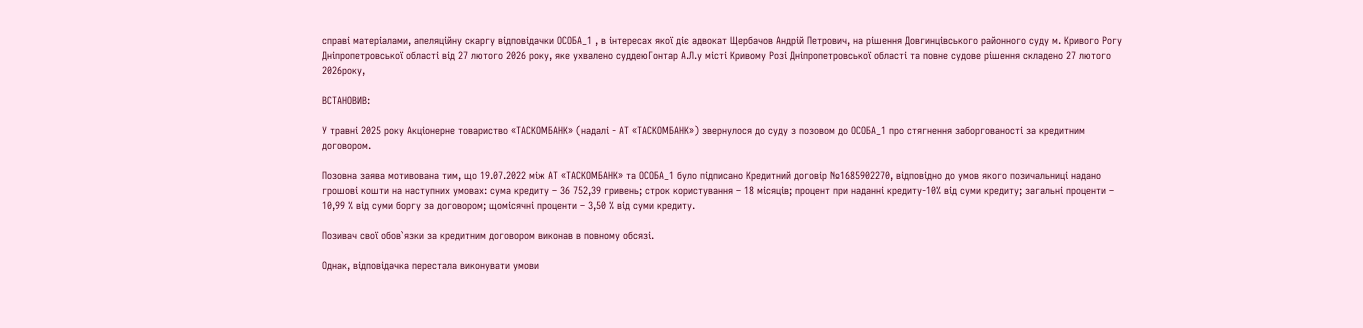справі матеріалами, апеляційну скаргу відповідачки ОСОБА_1 , в інтересах якої діє адвокат Щербачов Андрій Петрович, на рішення Довгинцівського районного суду м. Кривого Рогу Дніпропетровської області від 27 лютого 2026 року, яке ухвалено суддеюГонтар А.Л.у місті Кривому Розі Дніпропетровської області та повне судове рішення складено 27 лютого 2026року,

ВСТАНОВИВ:

У травні 2025 року Акціонерне товариство «ТАСКОМБАНК» (надалі - АТ «ТАСКОМБАНК») звернулося до суду з позовом до ОСОБА_1 про стягнення заборгованості за кредитним договором.

Позовна заява мотивована тим, що 19.07.2022 між АТ «ТАСКОМБАНК» та ОСОБА_1 було підписано Кредитний договір №1685902270, відповідно до умов якого позичальниці надано грошові кошти на наступних умовах: сума кредиту – 36 752,39 гривень; строк користування – 18 місяців; процент при наданні кредиту-10% від суми кредиту; загальні проценти – 10,99 % від суми боргу за договором; щомісячні проценти – 3,50 % від суми кредиту.

Позивач свої обов`язки за кредитним договором виконав в повному обсязі.

Однак, відповідачка перестала виконувати умови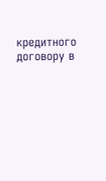кредитного договору в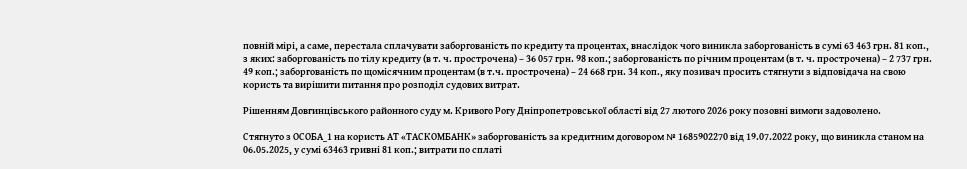повній мірі, а саме, перестала сплачувати заборгованість по кредиту та процентах, внаслідок чого виникла заборгованість в сумі 63 463 грн. 81 коп., з яких: заборгованість по тілу кредиту (в т. ч. прострочена) – 36 057 грн. 98 коп.; заборгованість по річним процентам (в т. ч. прострочена) – 2 737 грн. 49 коп.; заборгованість по щомісячним процентам (в т.ч. прострочена) – 24 668 грн. 34 коп., яку позивач просить стягнути з відповідача на свою користь та вирішити питання про розподіл судових витрат.

Рішенням Довгинцівського районного суду м. Кривого Рогу Дніпропетровської області від 27 лютого 2026 року позовні вимоги задоволено.

Стягнуто з ОСОБА_1 на користь АТ «ТАСКОМБАНК» заборгованість за кредитним договором № 1685902270 від 19.07.2022 року, що виникла станом на 06.05.2025, у сумі 63463 гривні 81 коп.; витрати по сплаті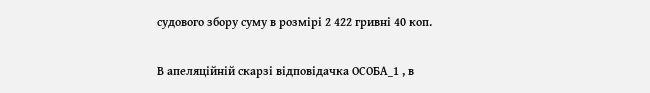судового збору суму в розмірі 2 422 гривні 40 коп.

В апеляційній скарзі відповідачка ОСОБА_1 , в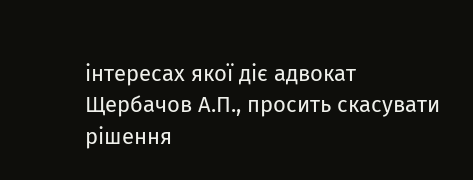інтересах якої діє адвокат Щербачов А.П., просить скасувати рішення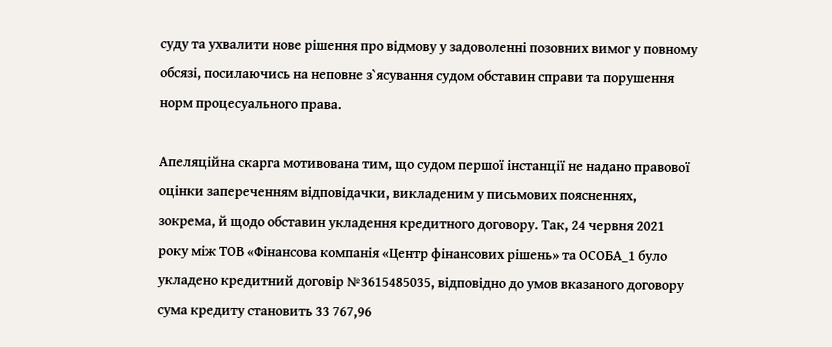суду та ухвалити нове рішення про відмову у задоволенні позовних вимог у повному обсязі, посилаючись на неповне з`ясування судом обставин справи та порушення норм процесуального права.

Апеляційна скарга мотивована тим, що судом першої інстанції не надано правової оцінки запереченням відповідачки, викладеним у письмових поясненнях, зокрема, й щодо обставин укладення кредитного договору. Так, 24 червня 2021 року між ТОВ «Фінансова компанія «Центр фінансових рішень» та ОСОБА_1 було укладено кредитний договір №3615485035, відповідно до умов вказаного договору сума кредиту становить 33 767,96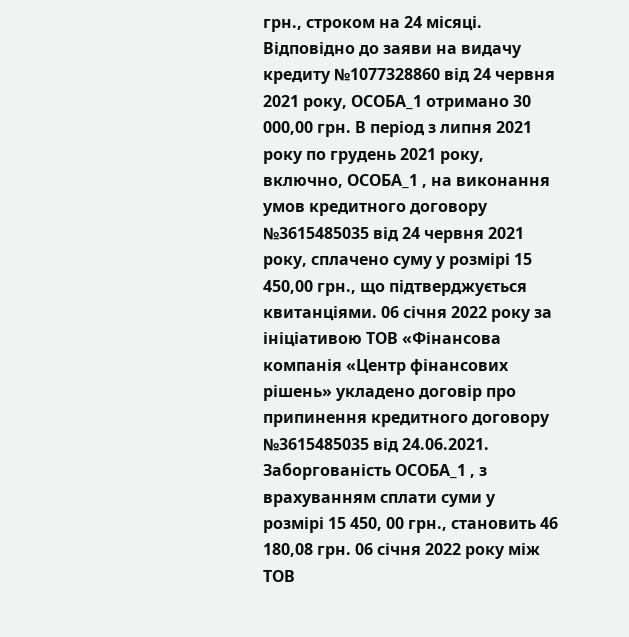грн., строком на 24 місяці. Відповідно до заяви на видачу кредиту №1077328860 від 24 червня 2021 року, ОСОБА_1 отримано 30 000,00 грн. В період з липня 2021 року по грудень 2021 року, включно, ОСОБА_1 , на виконання умов кредитного договору №3615485035 від 24 червня 2021 року, сплачено суму у розмірі 15 450,00 грн., що підтверджується квитанціями. 06 січня 2022 року за ініціативою ТОВ «Фінансова компанія «Центр фінансових рішень» укладено договір про припинення кредитного договору №3615485035 від 24.06.2021. Заборгованість ОСОБА_1 , з врахуванням сплати суми у розмірі 15 450, 00 грн., становить 46 180,08 грн. 06 січня 2022 року між ТОВ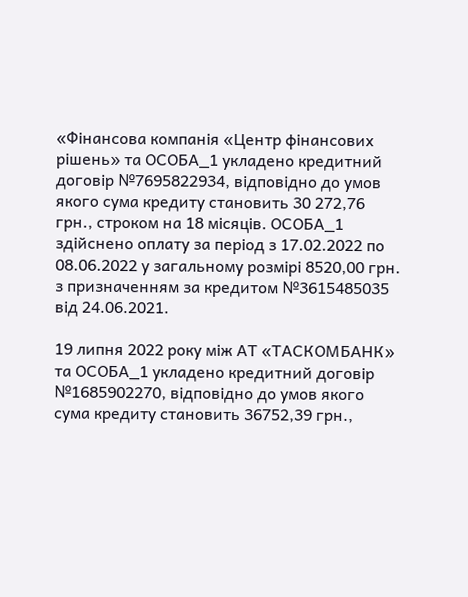«Фінансова компанія «Центр фінансових рішень» та ОСОБА_1 укладено кредитний договір №7695822934, відповідно до умов якого сума кредиту становить 30 272,76 грн., строком на 18 місяців. ОСОБА_1 здійснено оплату за період з 17.02.2022 по 08.06.2022 у загальному розмірі 8520,00 грн. з призначенням за кредитом №3615485035 від 24.06.2021.

19 липня 2022 року між АТ «ТАСКОМБАНК» та ОСОБА_1 укладено кредитний договір №1685902270, відповідно до умов якого сума кредиту становить 36752,39 грн.,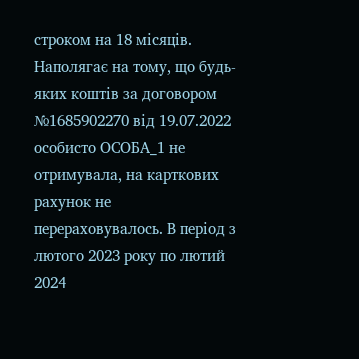строком на 18 місяців. Наполягає на тому, що будь-яких коштів за договором №1685902270 від 19.07.2022 особисто ОСОБА_1 не отримувала, на карткових рахунок не перераховувалось. В період з лютого 2023 року по лютий 2024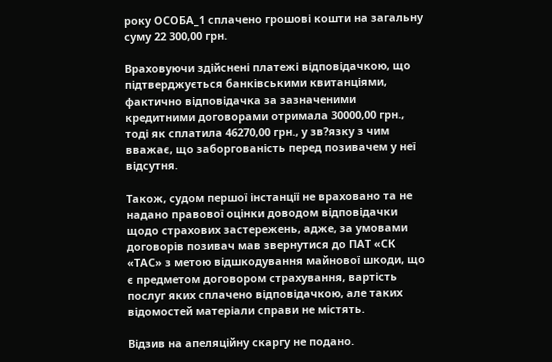року ОСОБА_1 сплачено грошові кошти на загальну суму 22 300,00 грн.

Враховуючи здійснені платежі відповідачкою, що підтверджується банківськими квитанціями, фактично відповідачка за зазначеними кредитними договорами отримала 30000,00 грн., тоді як сплатила 46270,00 грн., у зв?язку з чим вважає, що заборгованість перед позивачем у неї відсутня.

Також, судом першої інстанції не враховано та не надано правової оцінки доводом відповідачки щодо страхових застережень, адже, за умовами договорів позивач мав звернутися до ПАТ «СК «ТАС» з метою відшкодування майнової шкоди, що є предметом договором страхування, вартість послуг яких сплачено відповідачкою, але таких відомостей матеріали справи не містять.

Відзив на апеляційну скаргу не подано.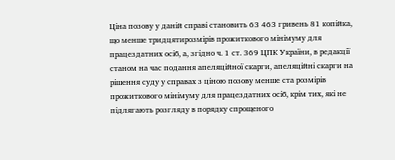Ціна позову у даній справі становить 63 463 гривень 81 копійка, що менше тридцятирозмірів прожиткового мінімуму для працездатних осіб, а, згідно ч. 1 ст. 369 ЦПК України, в редакції станом на час подання апеляційної скарги, апеляційні скарги на рішення суду у справах з ціною позову менше ста розмірів прожиткового мінімуму для працездатних осіб, крім тих, які не підлягають розгляду в порядку спрощеного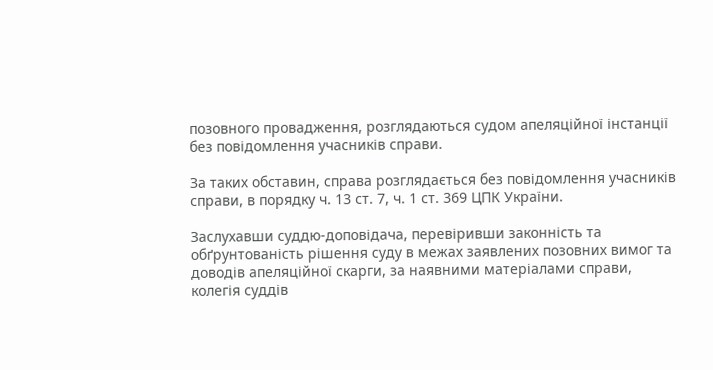позовного провадження, розглядаються судом апеляційної інстанції без повідомлення учасників справи.

За таких обставин, справа розглядається без повідомлення учасників справи, в порядку ч. 13 ст. 7, ч. 1 ст. 369 ЦПК України.

Заслухавши суддю-доповідача, перевіривши законність та обґрунтованість рішення суду в межах заявлених позовних вимог та доводів апеляційної скарги, за наявними матеріалами справи, колегія суддів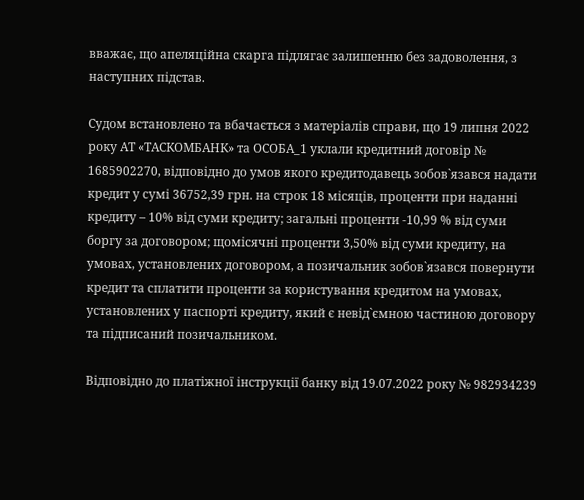вважає, що апеляційна скарга підлягає залишенню без задоволення, з наступних підстав.

Судом встановлено та вбачається з матеріалів справи, що 19 липня 2022 року АТ «ТАСКОМБАНК» та ОСОБА_1 уклали кредитний договір № 1685902270, відповідно до умов якого кредитодавець зобов`язався надати кредит у сумі 36752,39 грн. на строк 18 місяців, проценти при наданні кредиту – 10% від суми кредиту; загальні проценти -10,99 % від суми боргу за договором; щомісячні проценти 3,50% від суми кредиту, на умовах, установлених договором, а позичальник зобов`язався повернути кредит та сплатити проценти за користування кредитом на умовах, установлених у паспорті кредиту, який є невід`ємною частиною договору та підписаний позичальником.

Відповідно до платіжної інструкції банку від 19.07.2022 року № 982934239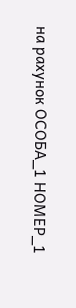на рахунок ОСОБА_1 НОМЕР_1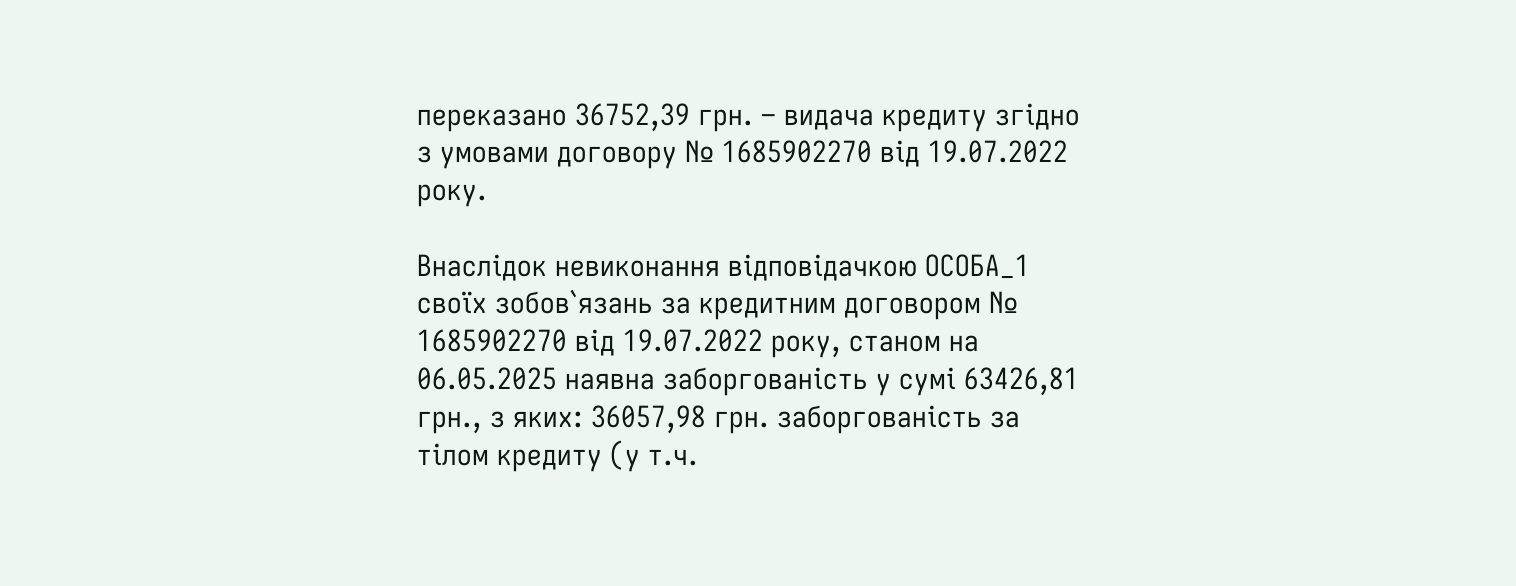переказано 36752,39 грн. – видача кредиту згідно з умовами договору № 1685902270 від 19.07.2022 року.

Внаслідок невиконання відповідачкою ОСОБА_1 своїх зобов`язань за кредитним договором № 1685902270 від 19.07.2022 року, станом на 06.05.2025 наявна заборгованість у сумі 63426,81 грн., з яких: 36057,98 грн. заборгованість за тілом кредиту (у т.ч.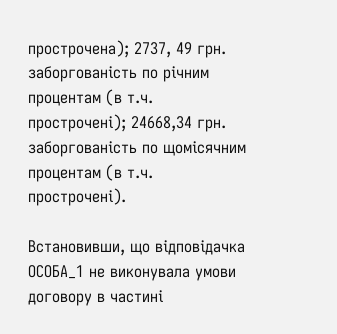прострочена); 2737, 49 грн. заборгованість по річним процентам (в т.ч. прострочені); 24668,34 грн. заборгованість по щомісячним процентам (в т.ч. прострочені).

Встановивши, що відповідачка ОСОБА_1 не виконувала умови договору в частині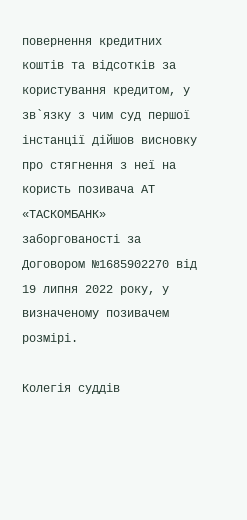повернення кредитних коштів та відсотків за користування кредитом, у зв`язку з чим суд першої інстанції дійшов висновку про стягнення з неї на користь позивача АТ «ТАСКОМБАНК» заборгованості за Договором №1685902270 від 19 липня 2022 року, у визначеному позивачем розмірі.

Колегія суддів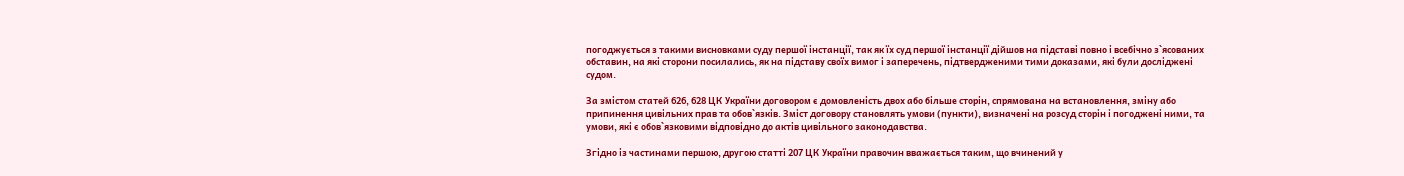погоджується з такими висновками суду першої інстанції, так як їх суд першої інстанції дійшов на підставі повно і всебічно з`ясованих обставин, на які сторони посилались, як на підставу своїх вимог і заперечень, підтвердженими тими доказами, які були досліджені судом.

За змістом статей 626, 628 ЦК України договором є домовленість двох або більше сторін, спрямована на встановлення, зміну або припинення цивільних прав та обов`язків. Зміст договору становлять умови (пункти), визначені на розсуд сторін і погоджені ними, та умови, які є обов`язковими відповідно до актів цивільного законодавства.

Згідно із частинами першою, другою статті 207 ЦК України правочин вважається таким, що вчинений у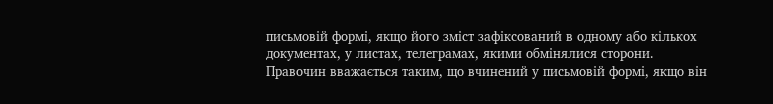письмовій формі, якщо його зміст зафіксований в одному або кількох документах, у листах, телеграмах, якими обмінялися сторони. Правочин вважається таким, що вчинений у письмовій формі, якщо він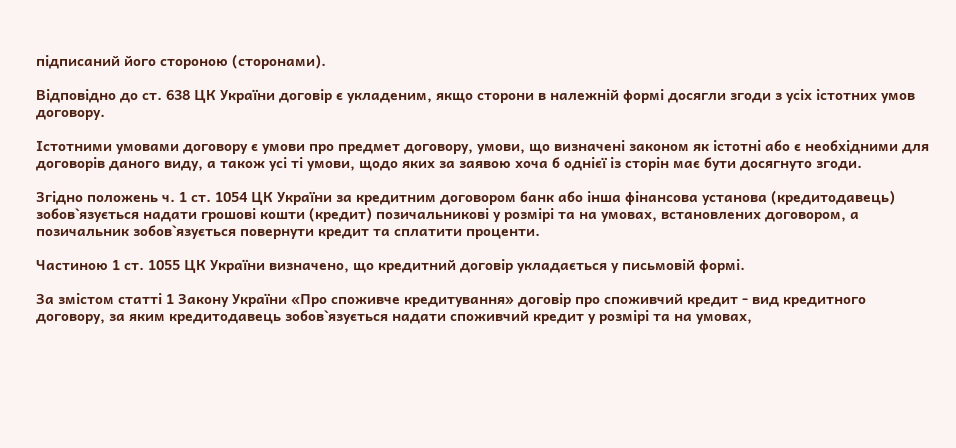підписаний його стороною (сторонами).

Відповідно до ст. 638 ЦК України договір є укладеним, якщо сторони в належній формі досягли згоди з усіх істотних умов договору.

Істотними умовами договору є умови про предмет договору, умови, що визначені законом як істотні або є необхідними для договорів даного виду, а також усі ті умови, щодо яких за заявою хоча б однієї із сторін має бути досягнуто згоди.

Згідно положень ч. 1 ст. 1054 ЦК України за кредитним договором банк або інша фінансова установа (кредитодавець) зобов`язується надати грошові кошти (кредит) позичальникові у розмірі та на умовах, встановлених договором, а позичальник зобов`язується повернути кредит та сплатити проценти.

Частиною 1 ст. 1055 ЦК України визначено, що кредитний договір укладається у письмовій формі.

За змістом статті 1 Закону України «Про споживче кредитування» договір про споживчий кредит - вид кредитного договору, за яким кредитодавець зобов`язується надати споживчий кредит у розмірі та на умовах,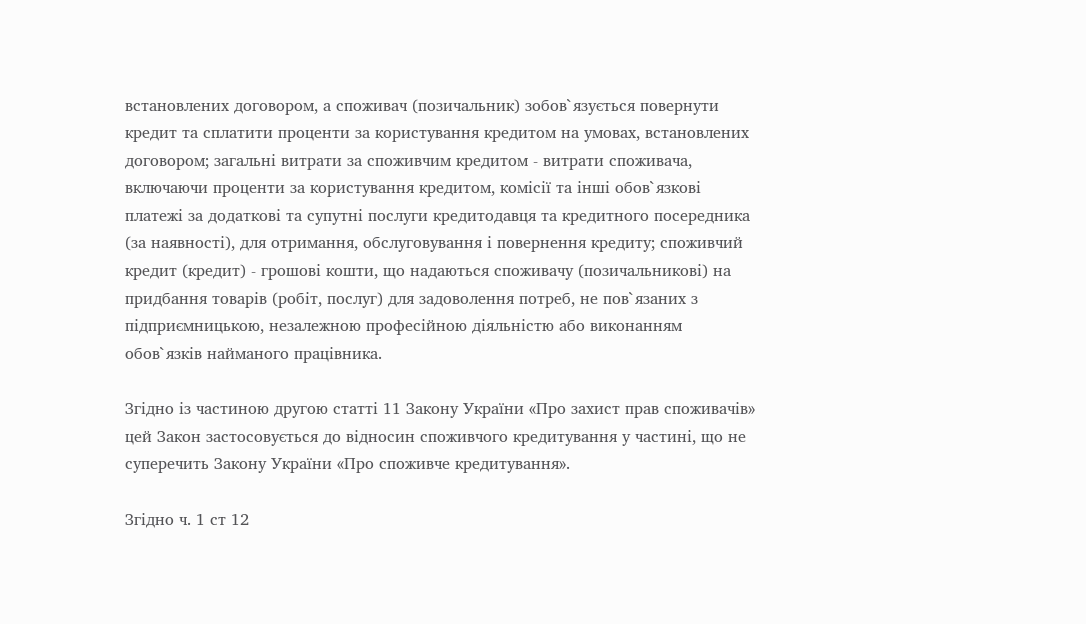встановлених договором, а споживач (позичальник) зобов`язується повернути кредит та сплатити проценти за користування кредитом на умовах, встановлених договором; загальні витрати за споживчим кредитом - витрати споживача, включаючи проценти за користування кредитом, комісії та інші обов`язкові платежі за додаткові та супутні послуги кредитодавця та кредитного посередника (за наявності), для отримання, обслуговування і повернення кредиту; споживчий кредит (кредит) - грошові кошти, що надаються споживачу (позичальникові) на придбання товарів (робіт, послуг) для задоволення потреб, не пов`язаних з підприємницькою, незалежною професійною діяльністю або виконанням обов`язків найманого працівника.

Згідно із частиною другою статті 11 Закону України «Про захист прав споживачів» цей Закон застосовується до відносин споживчого кредитування у частині, що не суперечить Закону України «Про споживче кредитування».

Згідно ч. 1 ст 12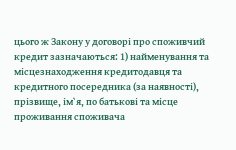цього ж Закону у договорі про споживчий кредит зазначаються: 1) найменування та місцезнаходження кредитодавця та кредитного посередника (за наявності), прізвище, ім`я, по батькові та місце проживання споживача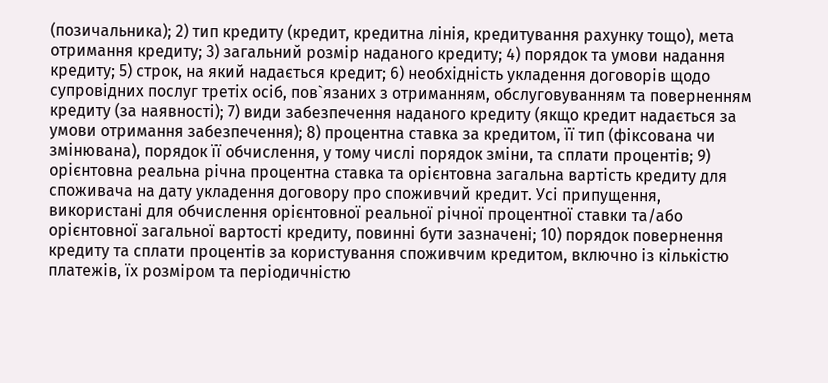(позичальника); 2) тип кредиту (кредит, кредитна лінія, кредитування рахунку тощо), мета отримання кредиту; 3) загальний розмір наданого кредиту; 4) порядок та умови надання кредиту; 5) строк, на який надається кредит; 6) необхідність укладення договорів щодо супровідних послуг третіх осіб, пов`язаних з отриманням, обслуговуванням та поверненням кредиту (за наявності); 7) види забезпечення наданого кредиту (якщо кредит надається за умови отримання забезпечення); 8) процентна ставка за кредитом, її тип (фіксована чи змінювана), порядок її обчислення, у тому числі порядок зміни, та сплати процентів; 9) орієнтовна реальна річна процентна ставка та орієнтовна загальна вартість кредиту для споживача на дату укладення договору про споживчий кредит. Усі припущення, використані для обчислення орієнтовної реальної річної процентної ставки та/або орієнтовної загальної вартості кредиту, повинні бути зазначені; 10) порядок повернення кредиту та сплати процентів за користування споживчим кредитом, включно із кількістю платежів, їх розміром та періодичністю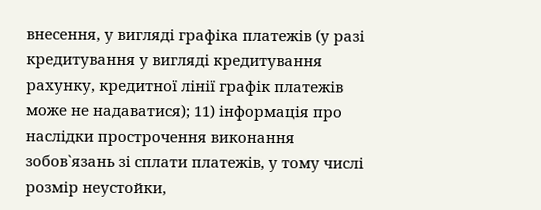внесення, у вигляді графіка платежів (у разі кредитування у вигляді кредитування рахунку, кредитної лінії графік платежів може не надаватися); 11) інформація про наслідки прострочення виконання зобов`язань зі сплати платежів, у тому числі розмір неустойки,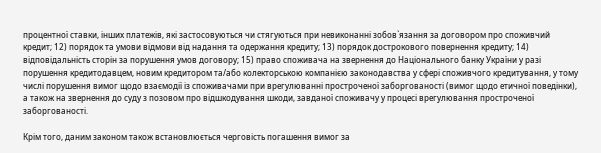процентної ставки, інших платежів, які застосовуються чи стягуються при невиконанні зобов`язання за договором про споживчий кредит; 12) порядок та умови відмови від надання та одержання кредиту; 13) порядок дострокового повернення кредиту; 14) відповідальність сторін за порушення умов договору; 15) право споживача на звернення до Національного банку України у разі порушення кредитодавцем, новим кредитором та/або колекторською компанією законодавства у сфері споживчого кредитування, у тому числі порушення вимог щодо взаємодії із споживачами при врегулюванні простроченої заборгованості (вимог щодо етичної поведінки), а також на звернення до суду з позовом про відшкодування шкоди, завданої споживачу у процесі врегулювання простроченої заборгованості.

Крім того, даним законом також встановлюється черговість погашення вимог за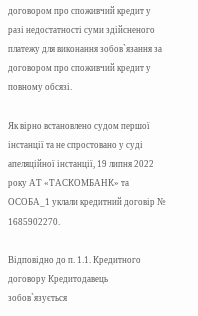договором про споживчий кредит у разі недостатності суми здійсненого платежу для виконання зобов`язання за договором про споживчий кредит у повному обсязі.

Як вірно встановлено судом першої інстанції та не спростовано у суді апеляційної інстанції, 19 липня 2022 року АТ «ТАСКОМБАНК» та ОСОБА_1 уклали кредитний договір № 1685902270.

Відповідно до п. 1.1. Кредитного договору Кредитодавець зобов`язується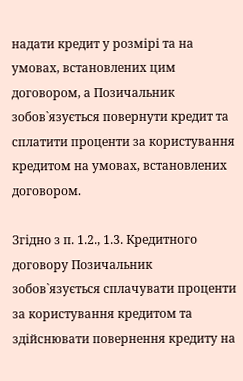надати кредит у розмірі та на умовах, встановлених цим договором, а Позичальник зобов`язується повернути кредит та сплатити проценти за користування кредитом на умовах, встановлених договором.

Згідно з п. 1.2., 1.3. Кредитного договору Позичальник зобов`язується сплачувати проценти за користування кредитом та здійснювати повернення кредиту на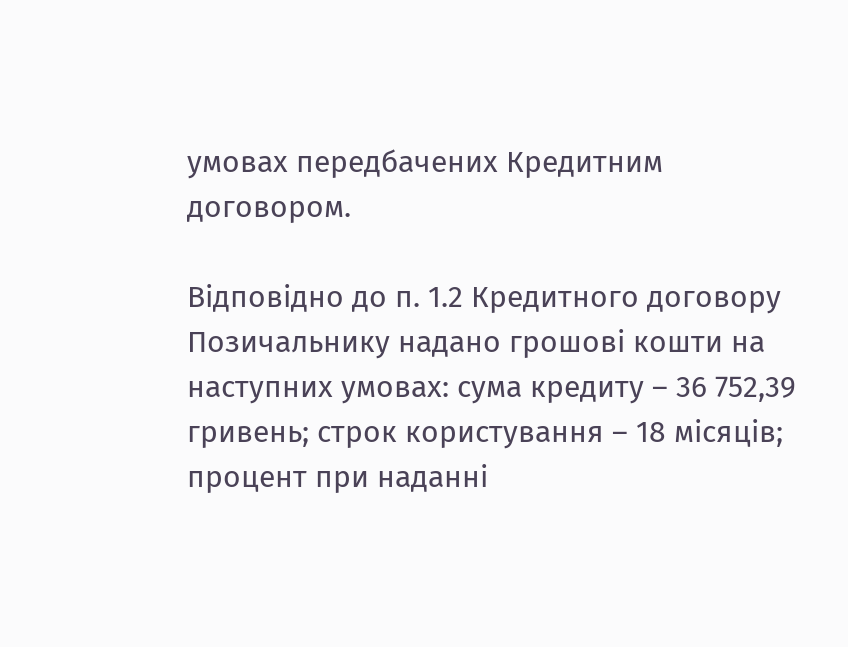умовах передбачених Кредитним договором.

Відповідно до п. 1.2 Кредитного договору Позичальнику надано грошові кошти на наступних умовах: сума кредиту – 36 752,39 гривень; строк користування – 18 місяців; процент при наданні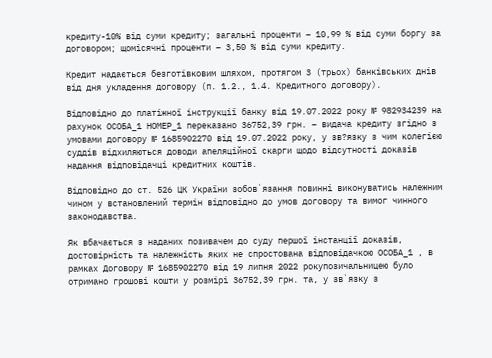кредиту-10% від суми кредиту; загальні проценти – 10,99 % від суми боргу за договором; щомісячні проценти – 3,50 % від суми кредиту.

Кредит надається безготівковим шляхом, протягом 3 (трьох) банківських днів від дня укладення договору (п. 1.2., 1.4. Кредитного договору).

Відповідно до платіжної інструкції банку від 19.07.2022 року № 982934239 на рахунок ОСОБА_1 НОМЕР_1 переказано 36752,39 грн. – видача кредиту згідно з умовами договору № 1685902270 від 19.07.2022 року, у зв?язку з чим колегією суддів відхиляються доводи апеляційної скарги щодо відсутності доказів надання відповідачці кредитних коштів.

Відповідно до ст. 526 ЦК України зобов`язання повинні виконуватись належним чином у встановлений термін відповідно до умов договору та вимог чинного законодавства.

Як вбачається з наданих позивачем до суду першої інстанції доказів, достовірність та належність яких не спростована відповідачкою ОСОБА_1 , в рамках Договору № 1685902270 від 19 липня 2022 рокупозичальницею було отримано грошові кошти у розмірі 36752,39 грн. та, у зв`язку з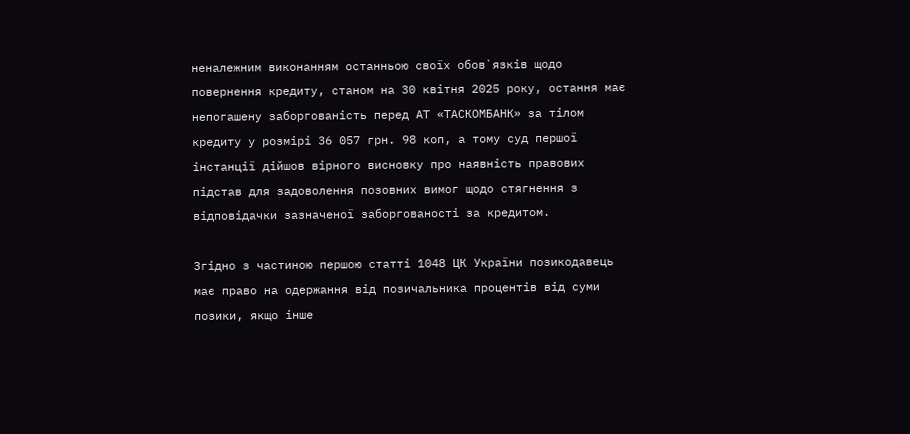неналежним виконанням останньою своїх обов`язків щодо повернення кредиту, станом на 30 квітня 2025 року, остання має непогашену заборгованість перед АТ «ТАСКОМБАНК» за тілом кредиту у розмірі 36 057 грн. 98 коп, а тому суд першої інстанції дійшов вірного висновку про наявність правових підстав для задоволення позовних вимог щодо стягнення з відповідачки зазначеної заборгованості за кредитом.

Згідно з частиною першою статті 1048 ЦК України позикодавець має право на одержання від позичальника процентів від суми позики, якщо інше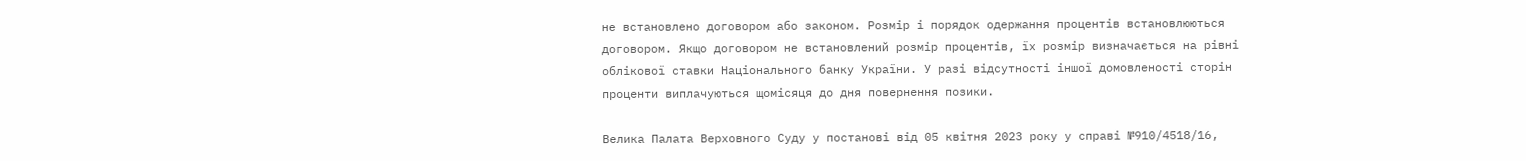не встановлено договором або законом. Розмір і порядок одержання процентів встановлюються договором. Якщо договором не встановлений розмір процентів, їх розмір визначається на рівні облікової ставки Національного банку України. У разі відсутності іншої домовленості сторін проценти виплачуються щомісяця до дня повернення позики.

Велика Палата Верховного Суду у постанові від 05 квітня 2023 року у справі №910/4518/16,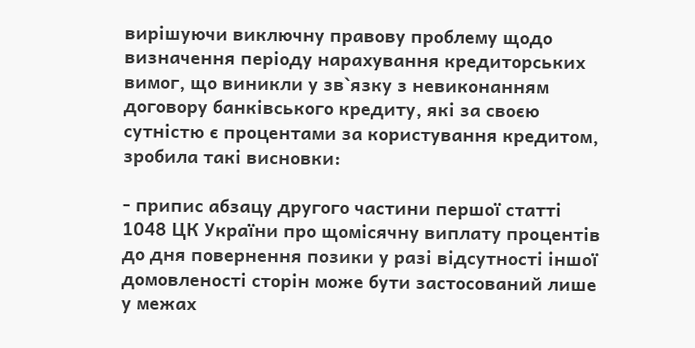вирішуючи виключну правову проблему щодо визначення періоду нарахування кредиторських вимог, що виникли у зв`язку з невиконанням договору банківського кредиту, які за своєю сутністю є процентами за користування кредитом, зробила такі висновки:

- припис абзацу другого частини першої статті 1048 ЦК України про щомісячну виплату процентів до дня повернення позики у разі відсутності іншої домовленості сторін може бути застосований лише у межах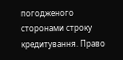погодженого сторонами строку кредитування. Право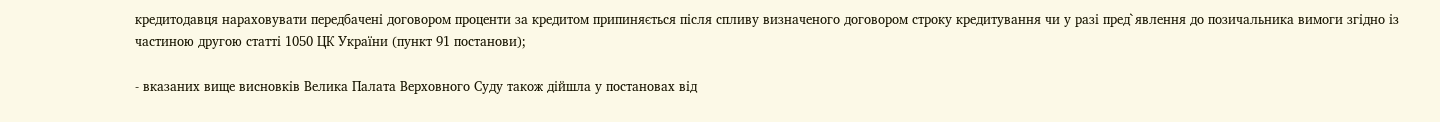кредитодавця нараховувати передбачені договором проценти за кредитом припиняється після спливу визначеного договором строку кредитування чи у разі пред`явлення до позичальника вимоги згідно із частиною другою статті 1050 ЦК України (пункт 91 постанови);

- вказаних вище висновків Велика Палата Верховного Суду також дійшла у постановах від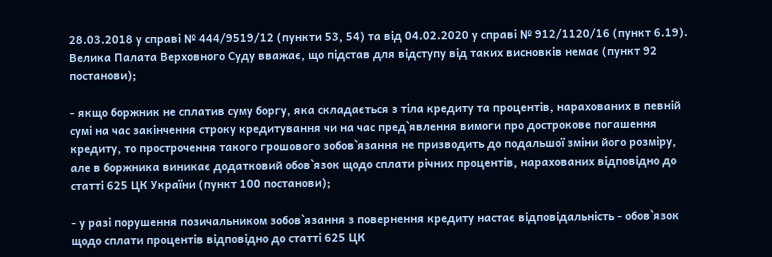28.03.2018 у справі № 444/9519/12 (пункти 53, 54) та від 04.02.2020 у справі № 912/1120/16 (пункт 6.19). Велика Палата Верховного Суду вважає, що підстав для відступу від таких висновків немає (пункт 92 постанови);

- якщо боржник не сплатив суму боргу, яка складається з тіла кредиту та процентів, нарахованих в певній сумі на час закінчення строку кредитування чи на час пред`явлення вимоги про дострокове погашення кредиту, то прострочення такого грошового зобов`язання не призводить до подальшої зміни його розміру, але в боржника виникає додатковий обов`язок щодо сплати річних процентів, нарахованих відповідно до статті 625 ЦК України (пункт 100 постанови);

- у разі порушення позичальником зобов`язання з повернення кредиту настає відповідальність - обов`язок щодо сплати процентів відповідно до статті 625 ЦК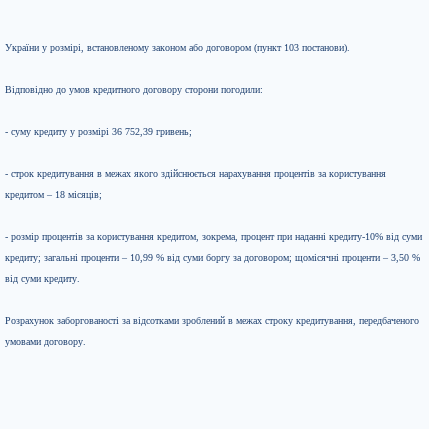України у розмірі, встановленому законом або договором (пункт 103 постанови).

Відповідно до умов кредитного договору сторони погодили:

- суму кредиту у розмірі 36 752,39 гривень;

- строк кредитування в межах якого здійснюється нарахування процентів за користування кредитом – 18 місяців;

- розмір процентів за користування кредитом, зокрема, процент при наданні кредиту-10% від суми кредиту; загальні проценти – 10,99 % від суми боргу за договором; щомісячні проценти – 3,50 % від суми кредиту.

Розрахунок заборгованості за відсотками зроблений в межах строку кредитування, передбаченого умовами договору.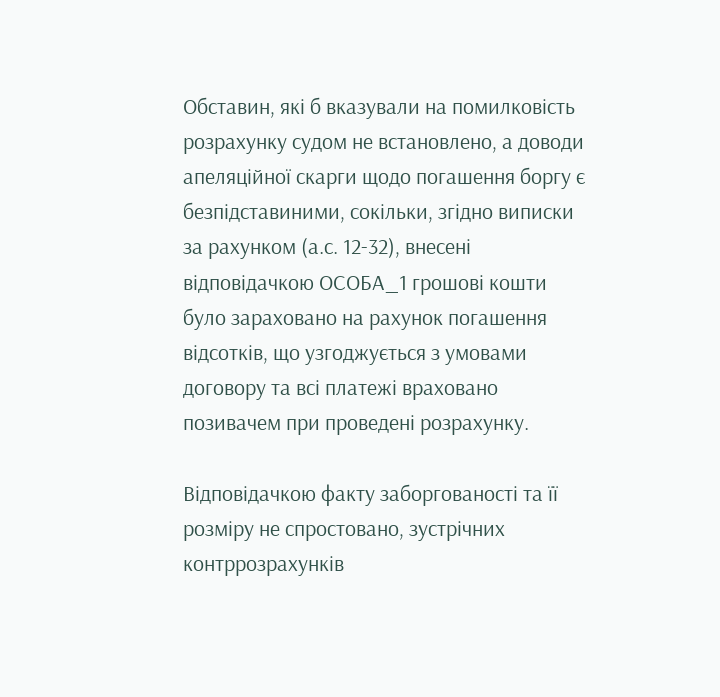Обставин, які б вказували на помилковість розрахунку судом не встановлено, а доводи апеляційної скарги щодо погашення боргу є безпідставиними, сокільки, згідно виписки за рахунком (а.с. 12-32), внесені відповідачкою ОСОБА_1 грошові кошти було зараховано на рахунок погашення відсотків, що узгоджується з умовами договору та всі платежі враховано позивачем при проведені розрахунку.

Відповідачкою факту заборгованості та її розміру не спростовано, зустрічних контррозрахунків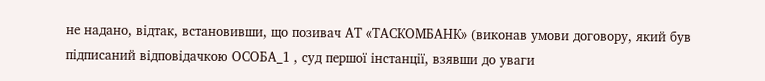не надано, відтак, встановивши, що позивач АТ «ТАСКОМБАНК» (виконав умови договору, який був підписаний відповідачкою ОСОБА_1 , суд першої інстанції, взявши до уваги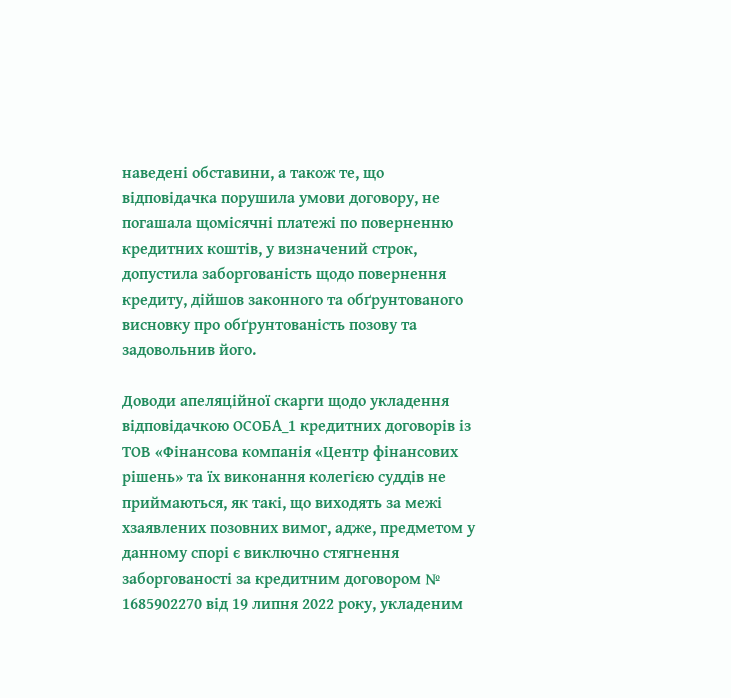наведені обставини, а також те, що відповідачка порушила умови договору, не погашала щомісячні платежі по поверненню кредитних коштів, у визначений строк, допустила заборгованість щодо повернення кредиту, дійшов законного та обґрунтованого висновку про обґрунтованість позову та задовольнив його.

Доводи апеляційної скарги щодо укладення відповідачкою ОСОБА_1 кредитних договорів із ТОВ «Фінансова компанія «Центр фінансових рішень» та їх виконання колегією суддів не приймаються, як такі, що виходять за межі хзаявлених позовних вимог, адже, предметом у данному спорі є виключно стягнення заборгованості за кредитним договором № 1685902270 від 19 липня 2022 року, укладеним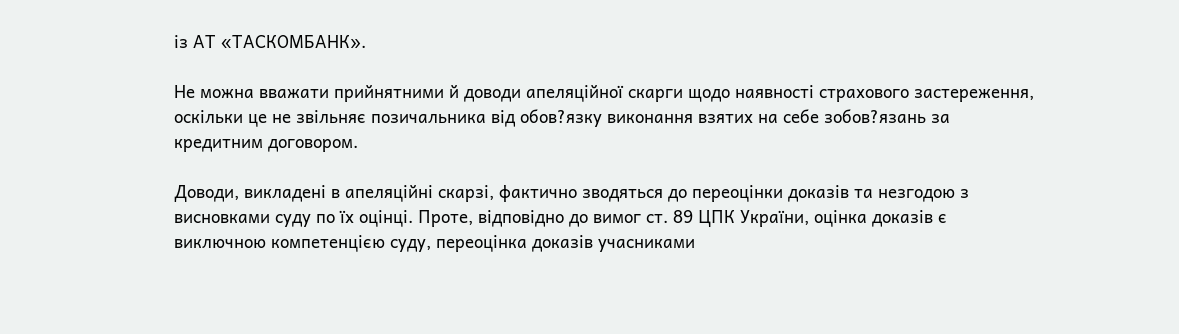із АТ «ТАСКОМБАНК».

Не можна вважати прийнятними й доводи апеляційної скарги щодо наявності страхового застереження, оскільки це не звільняє позичальника від обов?язку виконання взятих на себе зобов?язань за кредитним договором.

Доводи, викладені в апеляційні скарзі, фактично зводяться до переоцінки доказів та незгодою з висновками суду по їх оцінці. Проте, відповідно до вимог ст. 89 ЦПК України, оцінка доказів є виключною компетенцією суду, переоцінка доказів учасниками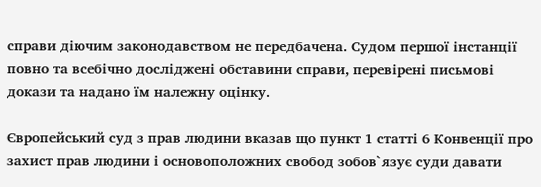справи діючим законодавством не передбачена. Судом першої інстанції повно та всебічно досліджені обставини справи, перевірені письмові докази та надано їм належну оцінку.

Європейський суд з прав людини вказав що пункт 1 статті 6 Конвенції про захист прав людини і основоположних свобод зобов`язує суди давати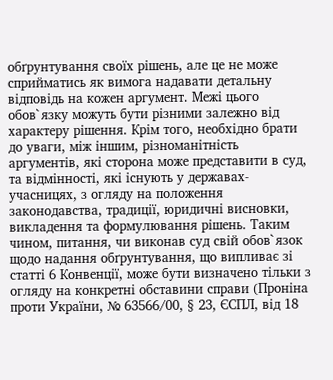обґрунтування своїх рішень, але це не може сприйматись як вимога надавати детальну відповідь на кожен аргумент. Межі цього обов`язку можуть бути різними залежно від характеру рішення. Крім того, необхідно брати до уваги, між іншим, різноманітність аргументів, які сторона може представити в суд, та відмінності, які існують у державах-учасницях, з огляду на положення законодавства, традиції, юридичні висновки, викладення та формулювання рішень. Таким чином, питання, чи виконав суд свій обов`язок щодо надання обґрунтування, що випливає зі статті 6 Конвенції, може бути визначено тільки з огляду на конкретні обставини справи (Проніна проти України, № 63566/00, § 23, ЄСПЛ, від 18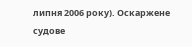липня 2006 року). Оскаржене судове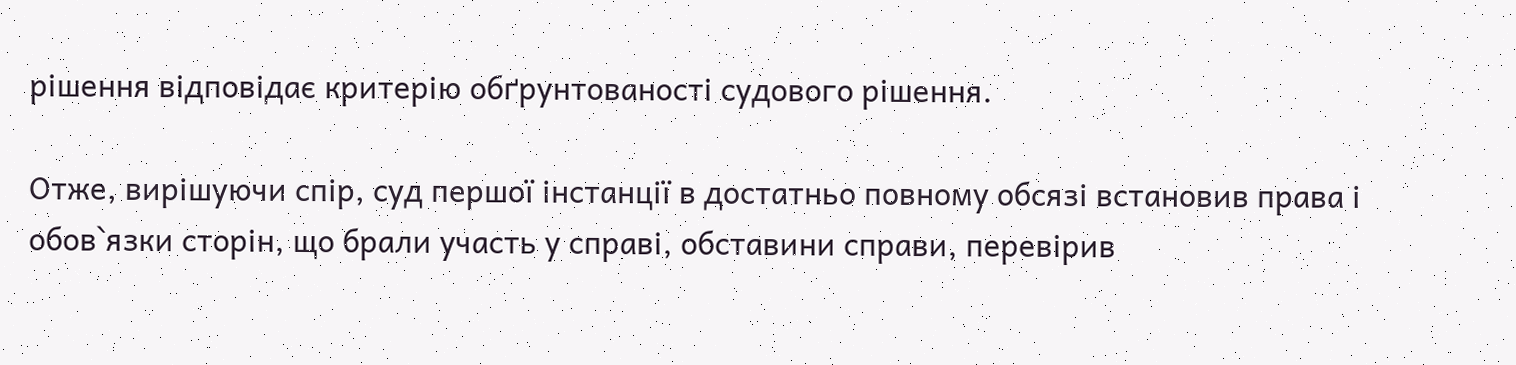рішення відповідає критерію обґрунтованості судового рішення.

Отже, вирішуючи спір, суд першої інстанції в достатньо повному обсязі встановив права і обов`язки сторін, що брали участь у справі, обставини справи, перевірив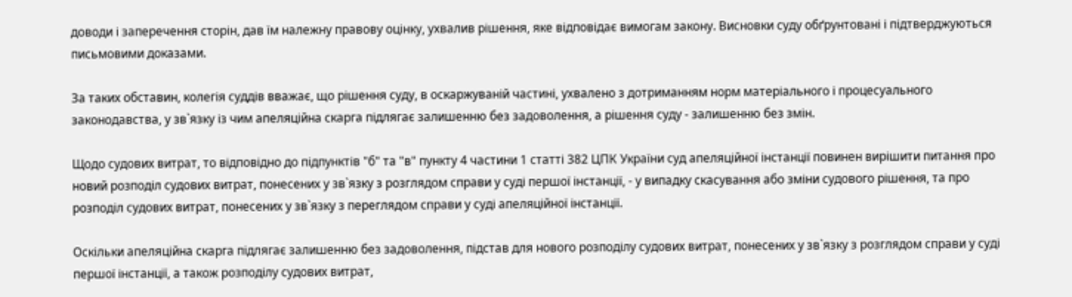доводи і заперечення сторін, дав їм належну правову оцінку, ухвалив рішення, яке відповідає вимогам закону. Висновки суду обґрунтовані і підтверджуються письмовими доказами.

За таких обставин, колегія суддів вважає, що рішення суду, в оскаржуваній частині, ухвалено з дотриманням норм матеріального і процесуального законодавства, у зв`язку із чим апеляційна скарга підлягає залишенню без задоволення, а рішення суду - залишенню без змін.

Щодо судових витрат, то відповідно до підпунктів "б" та "в" пункту 4 частини 1 статті 382 ЦПК України суд апеляційної інстанції повинен вирішити питання про новий розподіл судових витрат, понесених у зв`язку з розглядом справи у суді першої інстанції, - у випадку скасування або зміни судового рішення, та про розподіл судових витрат, понесених у зв`язку з переглядом справи у суді апеляційної інстанції.

Оскільки апеляційна скарга підлягає залишенню без задоволення, підстав для нового розподілу судових витрат, понесених у зв`язку з розглядом справи у суді першої інстанції, а також розподілу судових витрат,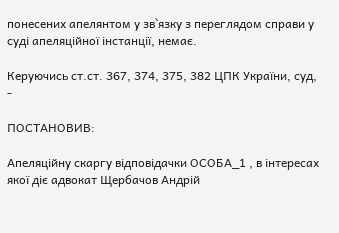понесених апелянтом у зв`язку з переглядом справи у суді апеляційної інстанції, немає.

Керуючись ст.ст. 367, 374, 375, 382 ЦПК України, суд, -

ПОСТАНОВИВ:

Апеляційну скаргу відповідачки ОСОБА_1 , в інтересах якої діє адвокат Щербачов Андрій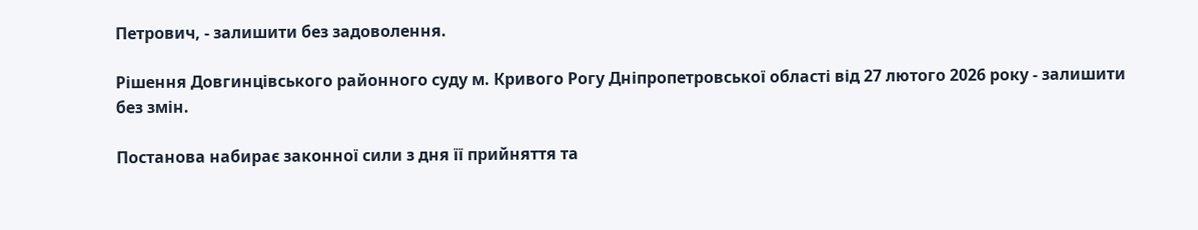Петрович, - залишити без задоволення.

Рішення Довгинцівського районного суду м. Кривого Рогу Дніпропетровської області від 27 лютого 2026 року - залишити без змін.

Постанова набирає законної сили з дня її прийняття та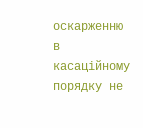оскарженню в касаційному порядку не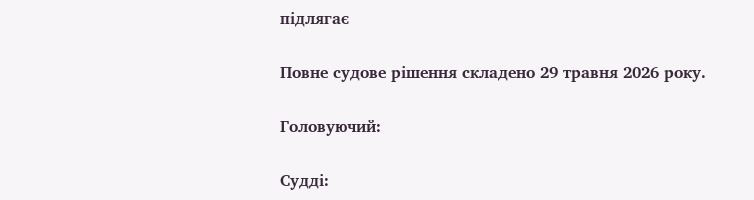підлягає

Повне судове рішення складено 29 травня 2026 року.

Головуючий:

Судді: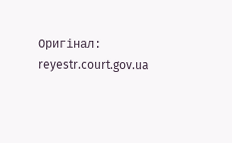Оригінал: reyestr.court.gov.ua